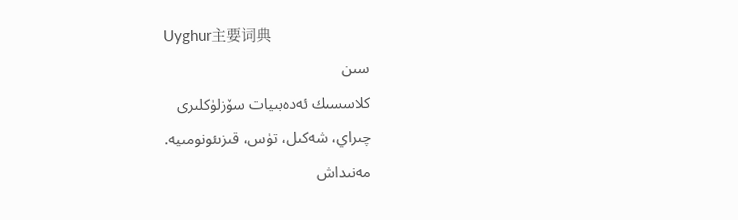Uyghur主要词典
سىن
كلاسسىك ئەدەبىيات سۆزلۈكلىرى
چىراي، شەكىل، تۈس، قىزىئونومىيە.
مەنىداش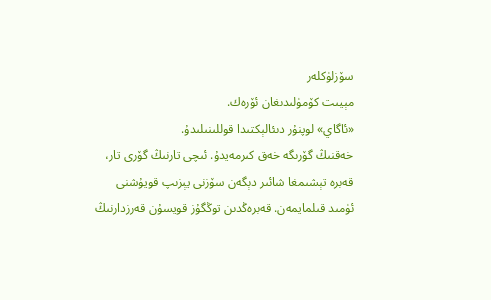سۆزلۈكلەر
مېيىت كۆمۈلىدىغان ئۆرەك.
«ئاگاي» لوپنۇر دىئالېكتىدا قوللىنىلىدۇ.
خەقنىڭ گۆرىگە خەق كىرمەيدۇ. ئىچى تارنىڭ گۆرى تار، قەبرە تېشىمغا شائىر دېگەن سۆزنى يېزىپ قويۇشنى ئۈمىد قىلمايمەن. قەبرەڭدىن توڭگۇز قويسۇن قەرزدارنىڭ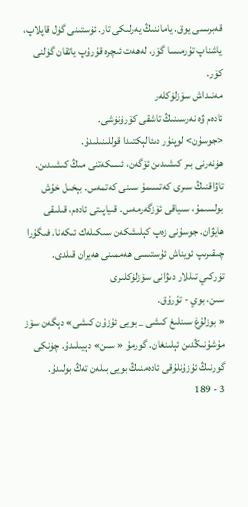قەبرىسى يوق. ياماننىڭ يەرلىكى تار. ئۈستىنى گۈل قاپلاپ، ياشناپ تۇرمىسا گۆر، لەھەت ئىچرە قۇرۇپ ياتقان گۈلنى كۆر.
مەنىداش سۆزلۈكلەر
ئادەم ۋە نەرسىنىڭ تاشقى كۆرۈنۈشى.
<جوسۇن> لوپنۇر دىئالېكتىدا قوللىنىلىدۇ.
ھۈنەرنى بىر كىشىدىن ئۆگەن، ئىسكەتنى مىڭ كىشىدىن. تاۋاقنىڭ سىرى كەتسىمۇ سىنى كەتمەس. بېخىل خۇش بولسىمۇ، سىياقى ئۆزگەرمەس. قىياپىتى ئادەم، قىلىقى ھايۋان. جوسۇنى زەپ كېلىشكەن سىكىلەك ئىكەنا. فىگۇرا چىقىرىپ ئويناش ئۇستىسى ھەممىنى ھەيران قىلدى.
تۈركىي تىللار دىۋانى سۆزلۈكلىرى
سىن، بوي - تۇرۇق.
« بوزلۇغ سىنلىغ كىشى _ بويى ئۇزۇن كىشى» دېگەن سۆز مۇشۇنىڭدىن ئېلىنغان. گورمۇ « سىن» دېيىلىدۇ. چۈنكى گورنىڭ ئۇزۇنلۇقى ئادەمنىڭ بويى بىلەن تەڭ بولىدۇ.
3 - 189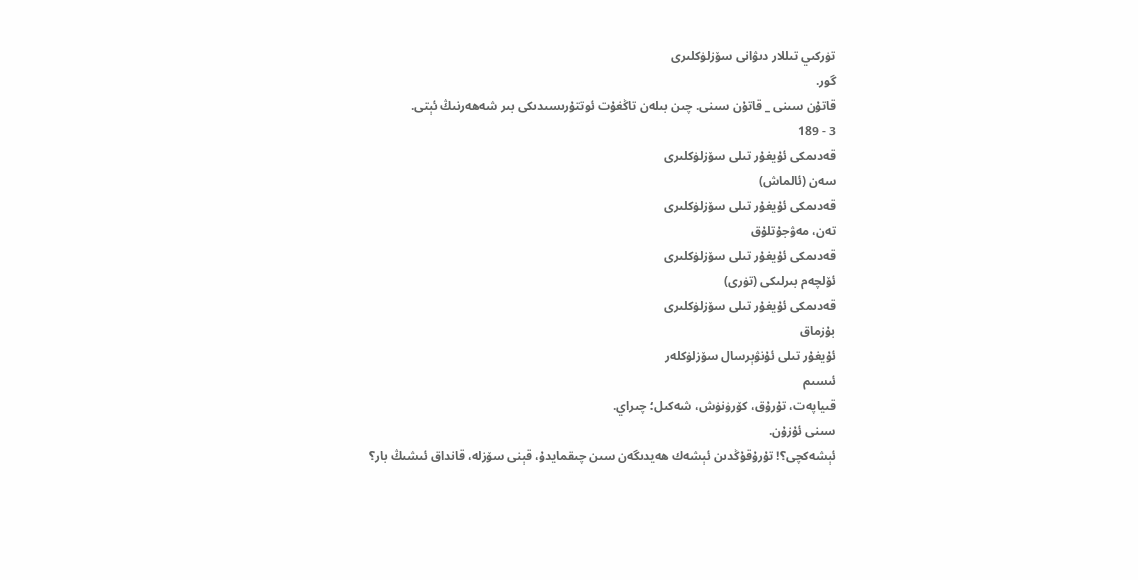تۈركىي تىللار دىۋانى سۆزلۈكلىرى
گور.
قاتۇن سىنى _ قاتۇن سىنى. چىن بىلەن تاڭغۇت ئوتتۇرىسىدىكى بىر شەھەرنىڭ ئېتى.
3 - 189
قەدىمكى ئۇيغۇر تىلى سۆزلۈكلىرى
سەن (ئالماش)
قەدىمكى ئۇيغۇر تىلى سۆزلۈكلىرى
تەن، مەۋجۇتلۇق
قەدىمكى ئۇيغۇر تىلى سۆزلۈكلىرى
ئۆلچەم بىرلىكى (تۈرى)
قەدىمكى ئۇيغۇر تىلى سۆزلۈكلىرى
بۇزماق
ئۇيغۇر تىلى ئۇنۋېرسال سۆزلۈكلەر
ئىسىم
قىياپەت، تۇرۇق، كۆرۈنۈش، شەكىل؛ چىراي.
سىنى ئۇزۇن.
ئېشەكچى؟! تۇرۇقۇڭدىن ئېشەك ھەيدىگەن سىن چىقمايدۇ، قېنى سۆزلە، قانداق ئىشىڭ بار؟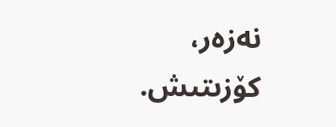نەزەر، كۆزىتىش.